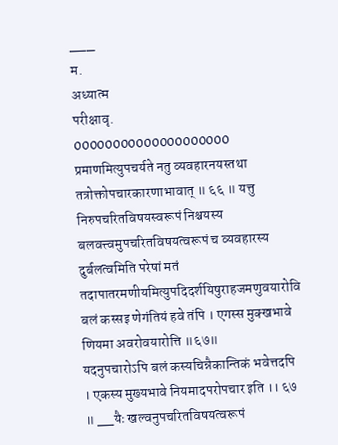___
म.
अध्यात्म
परीक्षावृ.
00000000000000000000
प्रमाणमित्युपचर्यते नतु व्यवहारनयस्तथा तत्रोक्तोपचारकारणाभावात् ॥ ६६ ॥ यत्तु निरुपचरितविषयस्वरूपं निश्चयस्य बलवत्त्वमुपचरितविषयत्वरूपं च व्यवहारस्य दुर्बलत्वमिति परेषां मतं तदापातरमणीयमित्युपदिदर्शयिषुराहजमणुवयारोवि बलं कस्सइ णेगंतियं हवे तंपि । एगस्स मुक्खभावे णियमा अवरोवयारोत्ति ॥६७॥
यदनुपचारोऽपि बलं कस्यचिन्नैकान्तिकं भवेत्तदपि । एकस्य मुख्यभावे नियमादपरोपचार इति ।। ६७ ॥ __यैः खल्वनुपचरितविषयत्वरूपं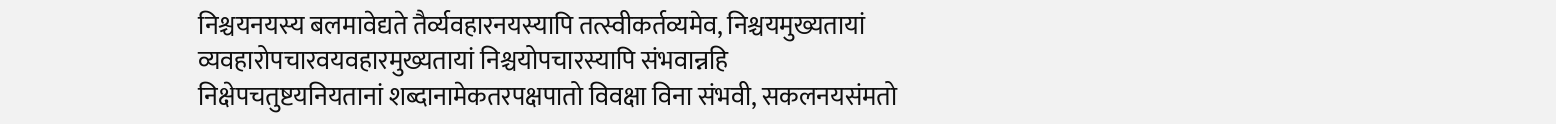निश्चयनयस्य बलमावेद्यते तैर्व्यवहारनयस्यापि तत्स्वीकर्तव्यमेव, निश्चयमुख्यतायां व्यवहारोपचारवयवहारमुख्यतायां निश्चयोपचारस्यापि संभवान्नहि निक्षेपचतुष्टयनियतानां शब्दानामेकतरपक्षपातो विवक्षा विना संभवी, सकलनयसंमतो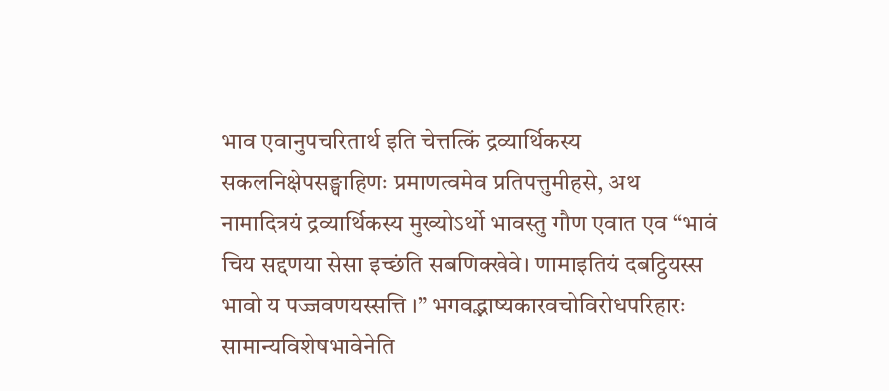भाव एवानुपचरितार्थ इति चेत्तत्किं द्रव्यार्थिकस्य सकलनिक्षेपसङ्घाहिणः प्रमाणत्वमेव प्रतिपत्तुमीहसे, अथ नामादित्रयं द्रव्यार्थिकस्य मुख्योऽर्थो भावस्तु गौण एवात एव “भावं चिय सद्दणया सेसा इच्छंति सबणिक्खेवे। णामाइतियं दबट्ठियस्स भावो य पज्जवणयस्सत्ति ।” भगवद्भाष्यकारवचोविरोधपरिहारः सामान्यविशेषभावेनेति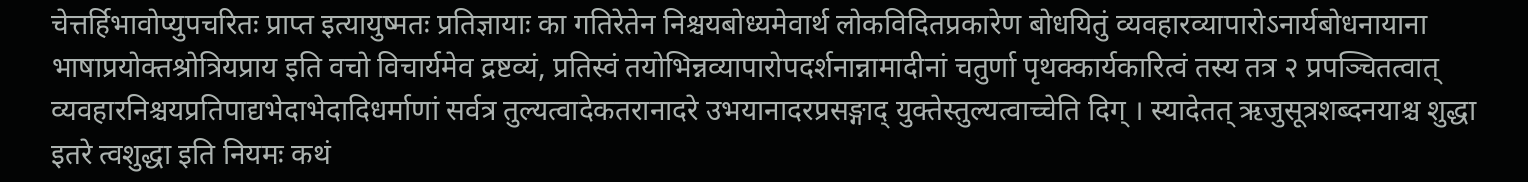चेत्तर्हिभावोप्युपचरितः प्राप्त इत्यायुष्मतः प्रतिज्ञायाः का गतिरेतेन निश्चयबोध्यमेवार्थ लोकविदितप्रकारेण बोधयितुं व्यवहारव्यापारोऽनार्यबोधनायाना भाषाप्रयोक्तश्रोत्रियप्राय इति वचो विचार्यमेव द्रष्टव्यं, प्रतिस्वं तयोभिन्नव्यापारोपदर्शनान्नामादीनां चतुर्णा पृथक्कार्यकारित्वं तस्य तत्र २ प्रपञ्चितत्वात् व्यवहारनिश्चयप्रतिपाद्यभेदाभेदादिधर्माणां सर्वत्र तुल्यत्वादेकतरानादरे उभयानादरप्रसङ्गाद् युक्तेस्तुल्यत्वाच्चेति दिग् । स्यादेतत् ऋजुसूत्रशब्दनयाश्च शुद्धा इतरे त्वशुद्धा इति नियमः कथं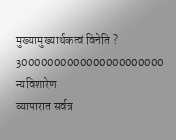मुख्यामुख्यार्थकत्वं विनेति ?
30000000000000000000000
न्यविशारेण
व्यापारात सर्वत्र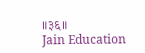॥३६॥
Jain Education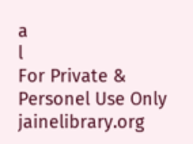a
l
For Private & Personel Use Only
jainelibrary.org